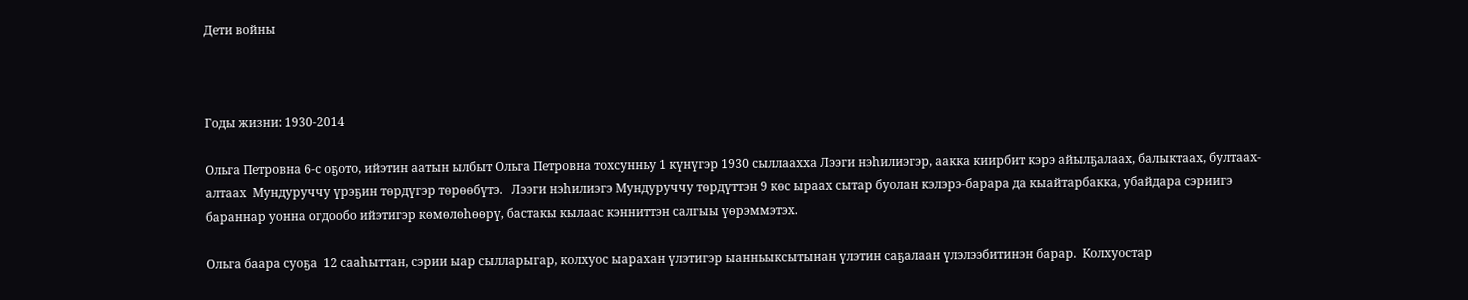Дети войны



Годы жизни: 1930-2014

Ольга Петровна 6-с оҕото, ийэтин аатын ылбыт Ольга Петровна тохсунньу 1 күнүгэр 1930 сыллаахха Лээги нэhилиэгэр, аакка киирбит кэрэ айылҕалаах, балыктаах, бултаах-алтаах  Мундуруччу үрэҕин төрдүгэр төрөөбүтэ.   Лээги нэhилиэгэ Мундуруччу төрдүттэн 9 көс ыраах сытар буолан кэлэрэ-барара да кыайтарбакка, убайдара сэриигэ бараннар уонна огдообо ийэтигэр көмөлөһөөрү, бастакы кылаас кэнниттэн салгыы үөрэммэтэх.

Ольга баара суоҕа  12 сааhыттан, сэрии ыар сылларыгар, колхуос ыарахан үлэтигэр ыанньыксытынан үлэтин саҕалаан үлэлээбитинэн барар.  Колхуостар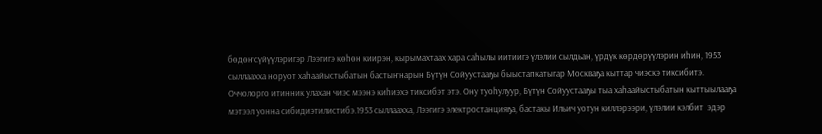бөдөҥсүйүүлэригэр Лээгигэ көһөн киирэн, кырымахтаах хара саhылы иитиигэ үлэлии сылдьан, үрдүк көрдөрүүлэрин иhин, 1953 сыллаахха норуот хаhаайыстыбатын бастыҥнарын Бүтүн Сойуустааҕы быыстапкатыгар Москваҕа кыттар чиэскэ тиксибитэ. Оччолорго итинник улахан чиэс мээнэ киhиэхэ тиксибэт этэ. Ону туоhулуур, Бүтүн Сойуустааҕы тыа хаhаайыстыбатын кыттыылааҕа мэтээл уонна сибидиэтилистибэ.1953 сыллаахха, Лээгигэ электростанцияҕа, бастакы Ильич уотун киллэрээри, үлэлии кэлбит  эдэр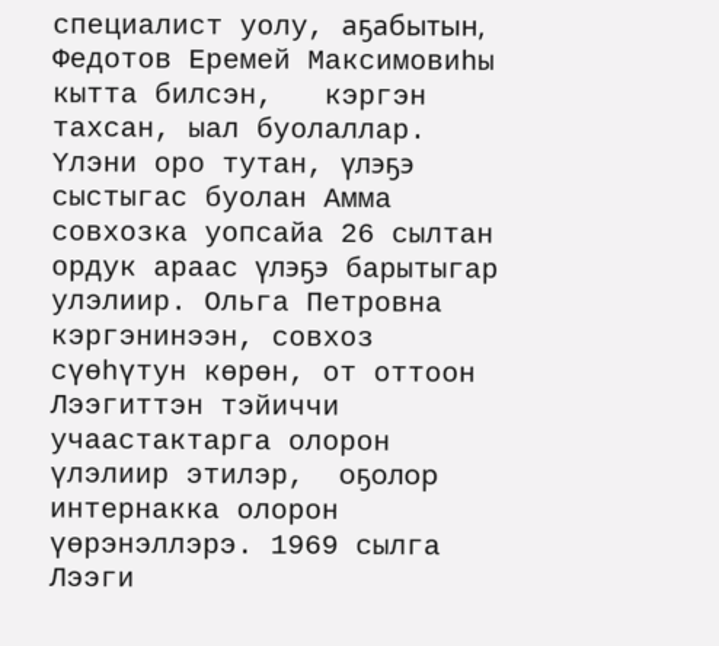специалист уолу, аҕабытын,  Федотов Еремей Максимовиhы  кытта билсэн,   кэргэн тахсан, ыал буолаллар.  Үлэни оро тутан, үлэҕэ сыстыгас буолан Амма совхозка уопсайа 26 сылтан ордук араас үлэҕэ барытыгар улэлиир. Ольга Петровна кэргэнинээн, совхоз сүөһүтун көрөн, от оттоон  Лээгиттэн тэйиччи учаастактарга олорон үлэлиир этилэр,  оҕолор интернакка олорон үөрэнэллэрэ. 1969 сылга Лээги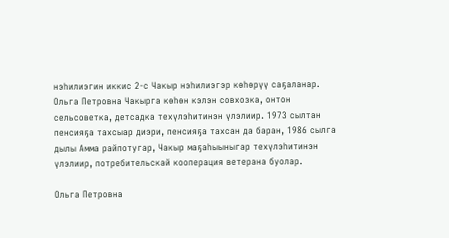нэhилиэгин иккис 2-с Чакыр нэhилиэгэр көһөрүү саҕаланар. Ольга Петровна Чакырга көһөн кэлэн совхозка, онтон сельсоветка, детсадка техүлэhитинэн үлэлиир. 1973 сылтан пенсияҕа тахсыар диэри, пенсияҕа тахсан да баран, 1986 сылга дылы Амма райпотугар, Чакыр маҕаhыыныгар техүлэhитинэн үлэлиир, потребительскай кооперация ветерана буолар.

Ольга Петровна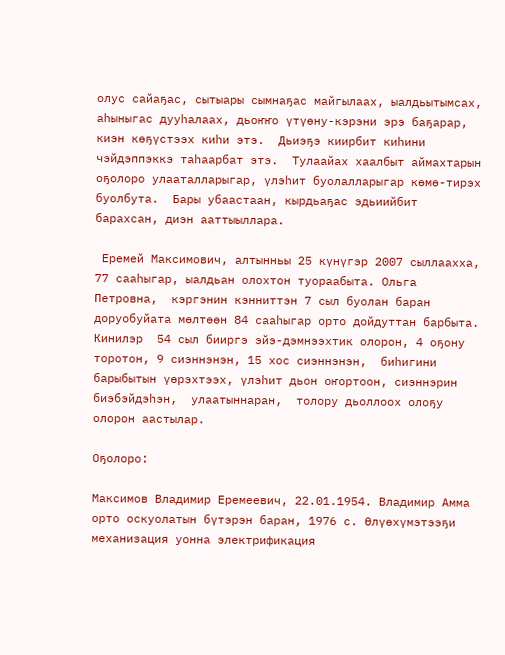олус сайаҕас, сытыары сымнаҕас майгылаах, ыалдьытымсах, аhыныгас дууhалаах, дьоҥҥо үтүөну-кэрэни эрэ баҕарар, киэн көҕүстээх киhи этэ.  Дьиэҕэ киирбит киhини чэйдэппэккэ таhаарбат этэ.  Тулаайах хаалбыт аймахтарын оҕолоро улааталларыгар, үлэhит буолалларыгар көмө-тирэх буолбута.  Бары убаастаан, кырдьаҕас эдьиийбит барахсан, диэн ааттыыллара.

 Еремей Максимович, алтынньы 25 күнүгэр 2007 сыллаахха, 77 сааhыгар, ыалдьан олохтон туораабыта. Ольга Петровна,  кэргэнин кэнниттэн 7 сыл буолан баран доруобуйата мөлтөөн 84 сааhыгар орто дойдуттан барбыта. Кинилэр  54 сыл бииргэ эйэ-дэмнээхтик олорон, 4 оҕону торотон, 9 сиэннэнэн, 15 хос сиэннэнэн,  биhигини барыбытын үөрэхтээх, үлэhит дьон оҥортоон, сиэннэрин биэбэйдэhэн,  улаатыннаран,  толору дьоллоох олоҕу олорон аастылар.

Оҕолоро:

Максимов Владимир Еремеевич, 22.01.1954. Владимир Амма орто оскуолатын бүтэрэн баран, 1976 с. Өлүөхүмэтээҕи механизация уонна электрификация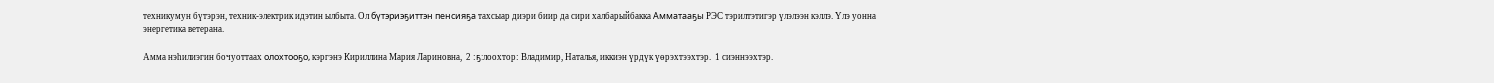техникумун бүтэрэн, техник-электрик идэтин ылбыта. Ол бүтэриэҕиттэн пенсияҕа тахсыар диэри биир да сири халбарыйбакка Амматааҕы РЭС тэрилтэтигэр үлэлээн кэллэ. Үлэ уонна энергетика ветерана.

Амма нэһилиэгин бочуоттаах олохтооҕо, кэргэнэ Кириллина Мария Лариновна,  2 :ҕ:лоохтор: Владимир, Наталья, иккиэн үрдүк үөрэхтээхтэр.  1 сиэннээхтэр.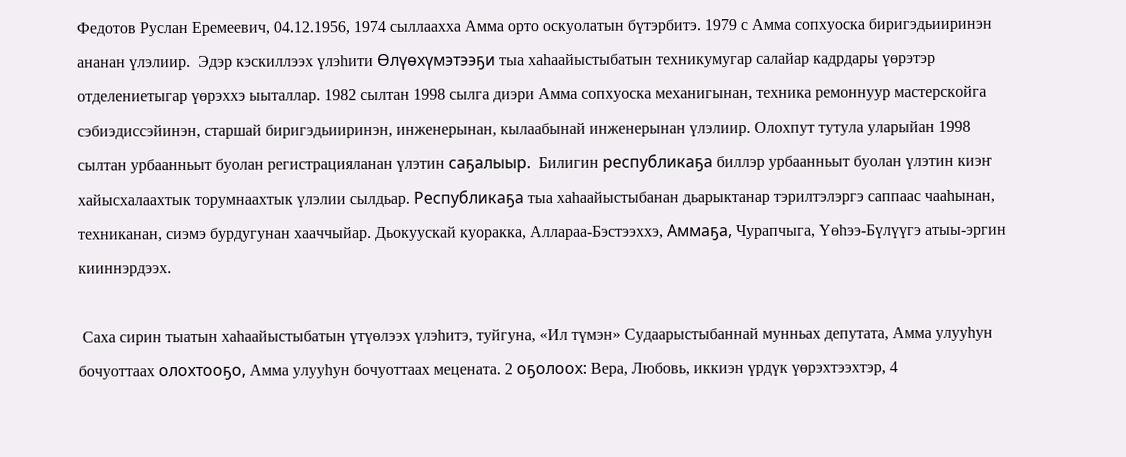Федотов Руслан Еремеевич, 04.12.1956, 1974 сыллаахха Амма орто оскуолатын бүтэрбитэ. 1979 с Амма сопхуоска биригэдьииринэн ананан үлэлиир.  Эдэр кэскиллээх үлэһити Өлүөхүмэтээҕи тыа хаһаайыстыбатын техникумугар салайар кадрдары үөрэтэр отделениетыгар үөрэххэ ыыталлар. 1982 сылтан 1998 сылга диэри Амма сопхуоска механигынан, техника ремоннуур мастерскойга сэбиэдиссэйинэн, старшай биригэдьииринэн, инженерынан, кылаабынай инженерынан үлэлиир. Олохпут тутула уларыйан 1998 сылтан урбаанньыт буолан регистрацияланан үлэтин саҕалыыр.  Билигин республикаҕа биллэр урбаанньыт буолан үлэтин киэҥ хайысхалаахтык торумнаахтык үлэлии сылдьар. Республикаҕа тыа хаһаайыстыбанан дьарыктанар тэрилтэлэргэ саппаас чааһынан, техниканан, сиэмэ бурдугунан хааччыйар. Дьокуускай куоракка, Аллараа-Бэстээххэ, Аммаҕа, Чурапчыга, Үөһээ-Бүлүүгэ атыы-эргин кииннэрдээх.

 Саха сирин тыатын хаһаайыстыбатын үтүөлээх үлэһитэ, туйгуна, «Ил түмэн» Судаарыстыбаннай мунньах депутата, Амма улууһун бочуоттаах олохтооҕо, Амма улууһун бочуоттаах мецената. 2 оҕолоох: Вера, Любовь, иккиэн үрдүк үөрэхтээхтэр, 4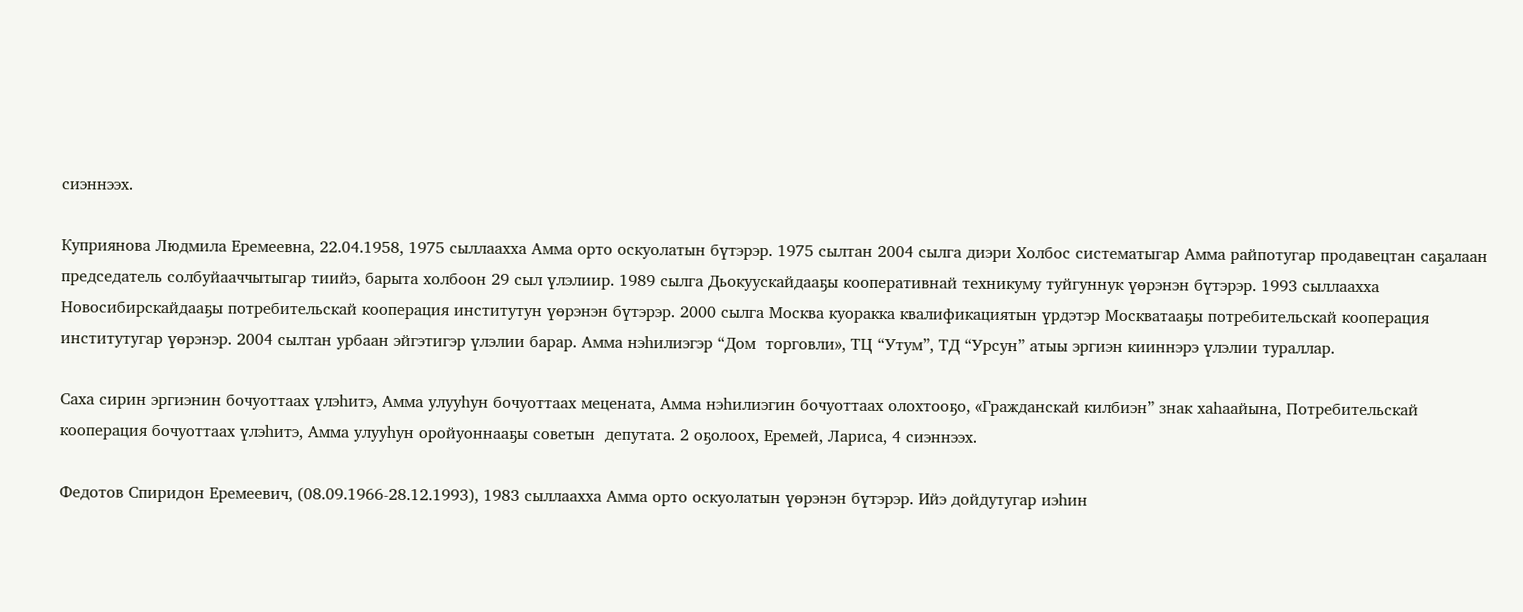сиэннээх.

Куприянова Людмила Еремеевна, 22.04.1958, 1975 сыллаахха Амма орто оскуолатын бүтэрэр. 1975 сылтан 2004 сылга диэри Холбос систематыгар Амма райпотугар продавецтан саҕалаан председатель солбуйааччытыгар тиийэ, барыта холбоон 29 сыл үлэлиир. 1989 сылга Дьокуускайдааҕы кооперативнай техникуму туйгуннук үөрэнэн бүтэрэр. 1993 сыллаахха Новосибирскайдааҕы потребительскай кооперация институтун үөрэнэн бүтэрэр. 2000 сылга Москва куоракка квалификациятын үрдэтэр Москватааҕы потребительскай кооперация институтугар үөрэнэр. 2004 сылтан урбаан эйгэтигэр үлэлии барар. Амма нэһилиэгэр “Дом  торговли», ТЦ “Утум”, ТД “Урсун” атыы эргиэн кииннэрэ үлэлии тураллар.

Саха сирин эргиэнин бочуоттаах үлэһитэ, Амма улууһун бочуоттаах мецената, Амма нэһилиэгин бочуоттаах олохтооҕо, «Гражданскай килбиэн” знак хаһаайына, Потребительскай кооперация бочуоттаах үлэһитэ, Амма улууһун оройуоннааҕы советын  депутата. 2 оҕолоох, Еремей, Лариса, 4 сиэннээх.

Федотов Спиридон Еремеевич, (08.09.1966-28.12.1993), 1983 сыллаахха Амма орто оскуолатын үөрэнэн бүтэрэр. Ийэ дойдутугар иэһин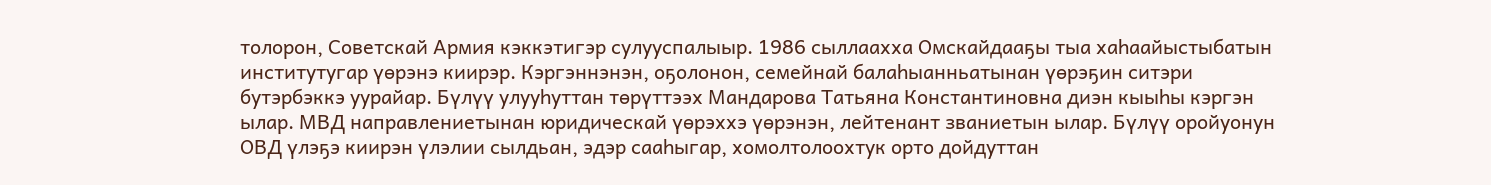толорон, Советскай Армия кэккэтигэр сулууспалыыр. 1986 сыллаахха Омскайдааҕы тыа хаһаайыстыбатын институтугар үөрэнэ киирэр. Кэргэннэнэн, оҕолонон, семейнай балаһыанньатынан үөрэҕин ситэри бутэрбэккэ уурайар. Бүлүү улууһуттан төрүттээх Мандарова Татьяна Константиновна диэн кыыһы кэргэн ылар. МВД направлениетынан юридическай үөрэххэ үөрэнэн, лейтенант званиетын ылар. Бүлүү оройуонун ОВД үлэҕэ киирэн үлэлии сылдьан, эдэр сааһыгар, хомолтолоохтук орто дойдуттан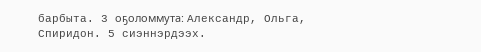барбыта. 3 оҕоломмута: Александр, Ольга, Спиридон. 5 сиэннэрдээх.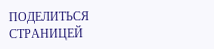ПОДЕЛИТЬСЯ СТРАНИЦЕЙ